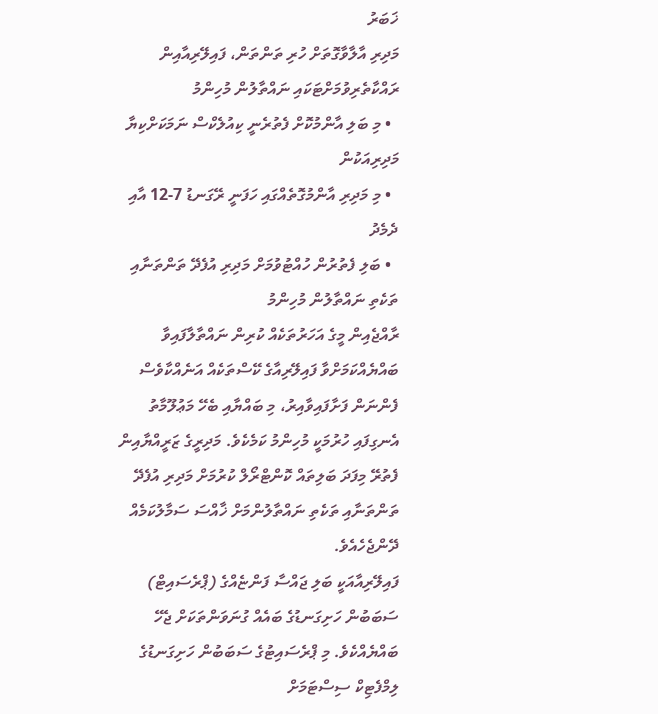ޚަބަރު
މަދިރި އާލާވާގޮތަށް ހުރި ތަންތަން، ފައިލޭރިއާއިން ރައްކާތެރިވުމަށްޓަކައި ނައްތާލުން މުހިންމު
  • މި ބަލި އާންމުކޮށް ފެތުރެނީ ކިއުލެކްސް ނަމަކަށްކިޔާ މަދިރިއަކުން
  • މި މަދިރި އާންމުގޮތެއްގައި ހަފަނީ ރޭގަނޑު 7-12 އާއި ދެމެދު
  • ބަލި ފެތުރުން ހުއްޓުވުމަށް މަދިރި އުފެދޭ ތަންތަނާއި ތަކެތި ނައްތާލުން މުހިންމު
ރާއްޖެއިން މީގެ އަހަރުތަކެއް ކުރިން ނައްތާލާފައިވާ ބައްޔެއްކަމަށްވާ ފައިލޭރިއާގެ ކޭސްތަކެއް އަނެއްކާވެސް ފެންނަން ފަށާފައިވާއިރު، މި ބައްޔާއި ބެހޭ މަޢުލޫމާތު އެނގިފައި ހުރުމަކީ މުހިންމު ކަމެކެވެ. މަދިރީގެ ޒަރީއްޔާއިން ފެތުރޭ މިފަދަ ބަލިތައް ކޮންޓްރޯލް ކުރުމަށް މަދިރި އުފެދޭ ތަންތަނާއި ތަކެތި ނައްތާލުންމަށް ޚާއްސަ ސަމާލުކަމެއް ދޭންޖެހެއެވެ.
ފައިލޭރިއާއަކީ ބަލި ޖައްސާ ފަންޏެއްގެ (ޕްރެސައިޓް) ސަބަބުން ހަށިގަނޑުގެ ބައެއް ގުނަވަންތަކަށް ޖެހޭ ބައްޔެއްކެވެ. މި ޕްރެސައިޓުގެ ސަބަބުން ހަށިގަނޑުގެ ލިމްފެޓިކް ސިސްޓަމަށް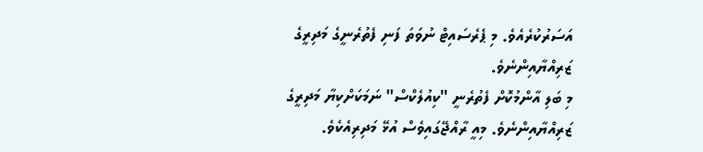އަސަރުކުރެއެވެ. މި ޕެރެސައިޓް ނުވަތަ ފަނި ފެތުރެނީގެ މަދިރީގެ ޒަރިއްޔާއިންނެވެ.
މި ބަލި އާންމުކޮށް ފެތުރެނީ "ކިއުލެކްސް" ނަމަކަށްކިޔާ މަދިރީގެ ޒަރިއްޔާއިންނެވެ. މިއީ ރާއްޖޭގައިވެސް އުޅޭ މަދިރިއެކެވެ.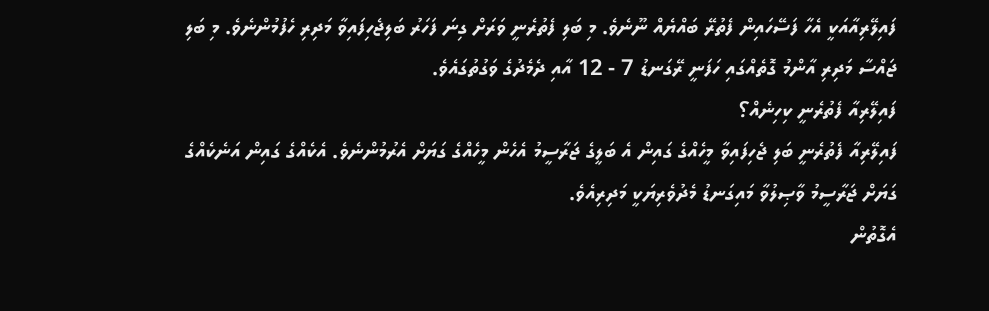ފައިލޭރިއާއަކީ އެހާ ފަސޭހައިން ފެތުރޭ ބައްޔެއް ނޫނެވެ. މި ބަލި ފެތުރެނީ ވަރަށް ގިނަ ފަހަރު ބަލިޖެހިފައިވާ މަދިރި ހެފުމުންނެވެ. މި ބަލި ޖައްސާ މަދިރި އާންމު ގޮތެއްގައި ހަފަނީ ރޭގަނޑު 7 - 12 އާއި ދެމެދުގެ ވަގުތުގައެވެ.
ފައިލޭރިއާ ފެތުރެނީ ކިހިނެއް؟
ފައިލޭރިއާ ފެތުރެނީ ބަލި ޖެހިފައިވާ މީހެއްގެ ގައިން އެ ބަލީގެ ޖަރާސީމު އެހެން މީހެއްގެ ގަޔަށް އެރުމުންނެވެ. އެކެއްގެ ގައިން އަނެކެއްގެ ގަޔަށް ޖަރާސީމު ވާޞިލުވާ މައިގަނޑު މެދުވެރިޔަކީ މަދިރިއެވެ.
އެގޮތުން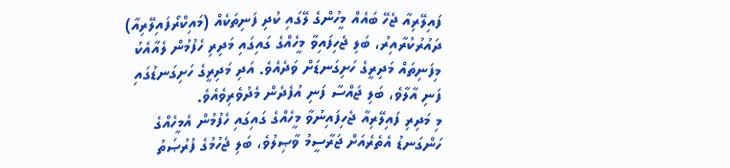ފައިލޭރިއާ ޖެހޭ ބައެއް މީހުންގެ ލޭގައި ކުދި ފަނިތަކެއް (މައިކްރޯފައިލޭރިއާ) ދައުރުކުރާއިރު، ބަލި ޖެހިފައިވާ މީހެއްގެ ގައިގައި މަދިރި ހެފުމުން ލެއާއެކު މިފަނިތައް މަދިރީގެ ހަށިގަނޑަށް ވަދެއެވެ. އަދި މަދިރީގެ ހަށިގަނޑުގައި ފަނި އާލާވެ، ބަލި ޖައްސާ ފަނި އުފެދެން މެދުވެރިވެއެވެ.
މި މަދިރި ފައިލޭރިއާ ޖެހިފައިނުވާ މީހެއްގެ ގައިގައި ހެފުމުން އެމީހެއްގެ ހަންގަނޑު އެތެރެއަށް ޖަރާސީމު ވާޞިލުވެ، ބަލި ޖެހުމުގެ ފުރުޞަތު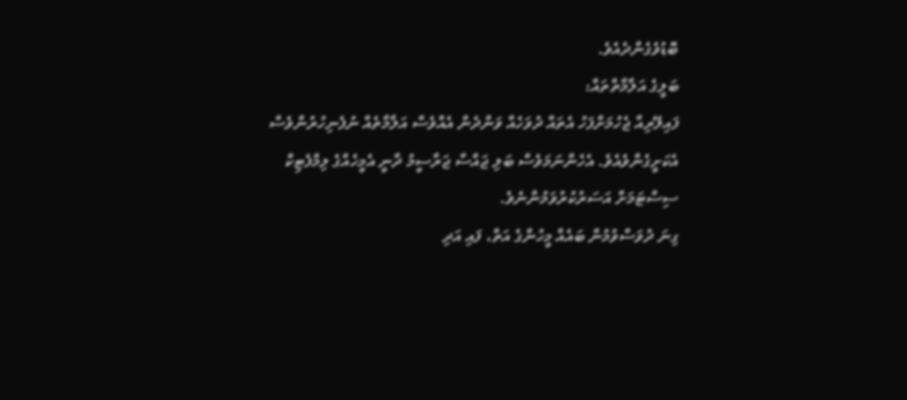ބޮޑުވެގެންދެއެވެ.
ބަލީގެ އަލާމާތްތައް:
ފައިލޭރިއާ ޖެހުމަށްފަހު އެތައް ދުވަހެއް ވަންދެން އެއްވެސް އަލާމާތެއް ނުފެނިހުރުންވެސް އެކަށީގެންވެއެވެ. އެހެންނަމަވެސް ބަލި ޖައްސާ ޖަރާސީމު ދާނީ އެމީހެއްގެ ލިމްފެޓިކް ސިސްޓަމަށް އަސަރުކުރުވަމުންނެވެ.
ގިނަ ދުވަސްވުމުން ބައެއް މީހުންގެ އަތް، ފައި އަދި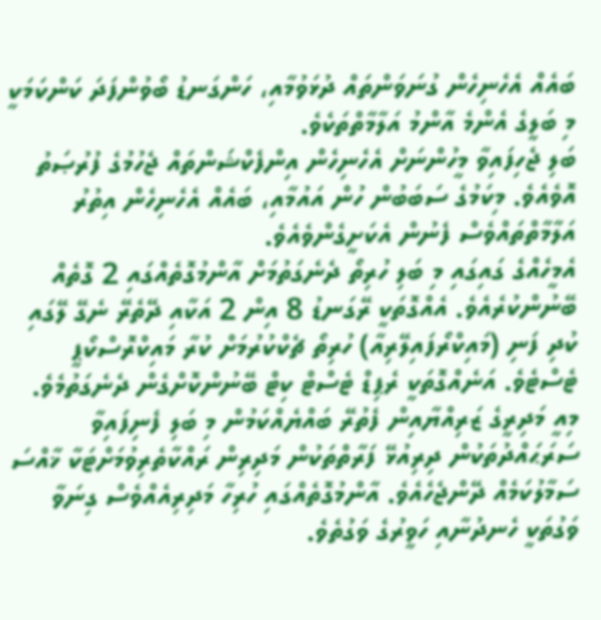ބައެއް އެހެނިހެން ގުނަވަންތައް ދުޅަވުމާއި، ހަންގަނޑު ބޯވުންފަދަ ކަންކަމަކީ މި ބަލީގެ އެންމެ އާންމު އަލާމާތްތަކެވެ.
ބަލި ޖެހިފައިވާ މީހުންނަށް އެހެނިހެން އިންފެކްޝަންތައް ޖެހުމުގެ ފުރުޞަތު އޮވެއެވެ. މިކަމުގެ ސަބަބުން ހުން އައުމާއި، ބައެއް އެހެނިހެން އިތުރު އަލާމާތްތައްވެސް ފެނުން އެކަށީގެންވެއެވެ.
އެމީހެއްގެ ގައިގައި މި ބަލި ހުރިތޯ ދެނެގަތުމަށް އާންމުގޮތެއްގައި 2 ގޮތެއް ބޭނުންކުރެއެވެ. އެއްގޮތަކީ ރޭގަނޑު 8 އިން 2 އަކާއި ދޭތެރޭ ނެގޭ ލޭގައި ކުދި ފަނި (މައިކްރޯފައިލޭރިއާ) ހުރިތޯ ޗެކްކުރުމަށް ކުރާ މައިކްރޮސްކޯޕީ ޓެސްޓެވެ. އަނެއްގޮތަކީ ރެޕިޑް ޓެސްޓް ކިޓް ބޭނުންކޮށްގެން ދެނެގަތުމެވެ.
މިއީ މަދިރީގެ ޒަރިއްޔާއިން ފެތުރޭ ބައްޔެއްކަމުން މި ބަލި ފެނިފައިވާ ސަރަޙައްދުތަކުން ދިރިއުޅޭ ފަރާތްތަކުން މަދިރިން ރައްކާތެރިވުމަށްޓަކާ ޚާއްސަ ސަމާލުކަމެއް ދޭންޖެހެއެވެ. އާންމުގޮތެއްގައި ހުރިހާ މަދިރިއެއްވެސް ގިނަވާ ވަގުތަކީ ހެނދުނާއި ހަވީރުގެ ވަގުތެވެ.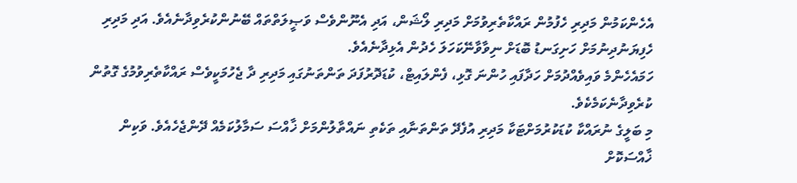އެހެންކަމުން މަދިރި ހެފުމުން ރައްކާތެރިވުމަށް މަދިރި ލޯޝަން، އަދި އެނޫންވެސް ވަޞީލަތްތައް ބޭނުންކުރެވިދާނެއެވެ. އަދި މަދިރި ހެފިޔަނުދިނުމަށް ހަށިގަނޑު ބޮޑަށް ނިވާވާނޭކަހަލަ ހެދުން އެޅިދާނެއެވެ.
ހަމައެހެންމެ ވައިވެއްދުމަށް ހަދާފައި ހުންނަ ގޮޅި، ފެންލައިޓް، ކުޑަދޮރުފަދަ ތަންތަނުގައި މަދިރި ދާ ޖެހުމަކީވެސް ރައްކާތެރިވުމުގެ ގޮތުން ކުރެވިދާނެކަމެކެވެ.
މި ބަލީގެ ނުރައްކާ ކުޑަކުރުމަށްޓަކާ މަދިރި އުފެދޭ ތަންތަނާއި ތަކެތި ނައްތާލުންމަށް ޚާއްސަ ސަމާލުކަމެއް ދޭންޖެހެއެވެ. ވަކިން ޚާއްސަކޮށް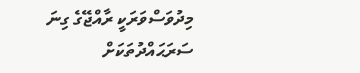މިދުވަސްވަރަކީ ރާއްޖޭގެ ގިނަ ސަރަޙައްދުތަކަށް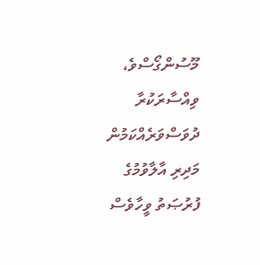މޫސުންގޯސްވެ، ވިއްސާރަކުރާ ދުވަސްވަރެއްކަމުން މަދިރި އާލާވުމުގެ ފުރުޞަތު ވީހާވެސް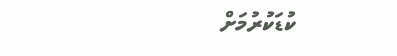ކުޑަކުރުމަށް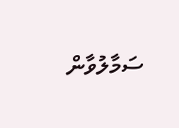ސަމާލުވާން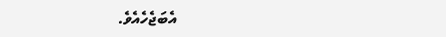އެބަޖެހެއެވެ.